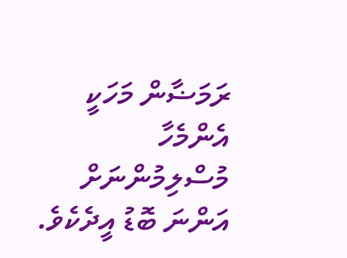ރަމަޟާން މަހަކީ އެންމެހާ މުސްލިމުންނަށް އަންނަ ބޮޑު އީދެކެވެ.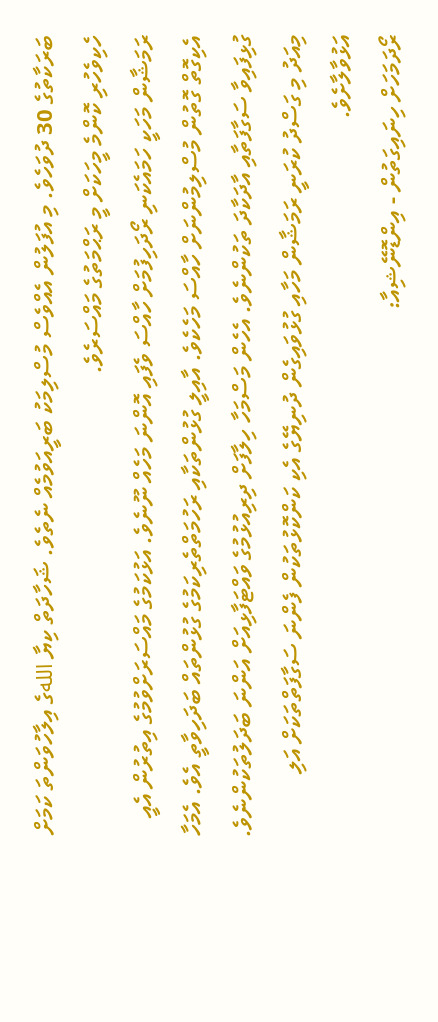ބަރަކާތުގެ 30 ދުވަހެވެ. މި އުފަލުން އެއްވެސް މުސްލިމަކު ބަރީއަވުމެއް ނެތެވެ. ޝަހާދަތް ކިޔާ اللهގެ އިލާހުވަންތަ ކަމަށް ހެކިވެހުރި ކޮންމެ މީހަކަށް މީ ރަޙްމަތުގެ މައްސަރެވެ.
ރަމަޝާން މަހަކީ ހަމައެކަނި ރޯދަހިފުމަށް ހާއްސަ ވެފައި އޮންނަ މަހެއް ނޫނެވެ. އަޅުކަމުގެ މައްސަރަށްވުމުގެ އިތުރުން އެއީ އެކިގޮތް ގޮތުން މުސްލިމުންނަށް ހާއްސަ މަހެކެވެ. އާއިލީ ގުޅުންތަކާއި ރަހުމަތްތެރިކަމުގެ ގުޅުންތައް ބަދަހިވާތީ އެވެ. އެމަހާ ގުޅިފައިވާ ސަގާފަތާއި އާދަކާދަ ތަކުންނެވެ. އެހެން މަސްމަހާ ހިލާފަށް ދިރިއުޅުމުގެ ވައްޓަފާޅިއަށް އަންނަ ބަދަލުތަކުންނެވެ.
މިއަދު މި ގަސްދު ކުރަނީ ރަމަޝާން މަހާއި ގުޅުވައިގެން ދުނިޔޭގެ އެކި ކަންކޮޅުތަކުން ފެންނަ ސަގާފަތްތަކަށް އަލި އަޅުވާލާށެވެ.
ރޯދަމަހަށް ހިނައިގަތުން - އިންޑޮނޭޝިއާ: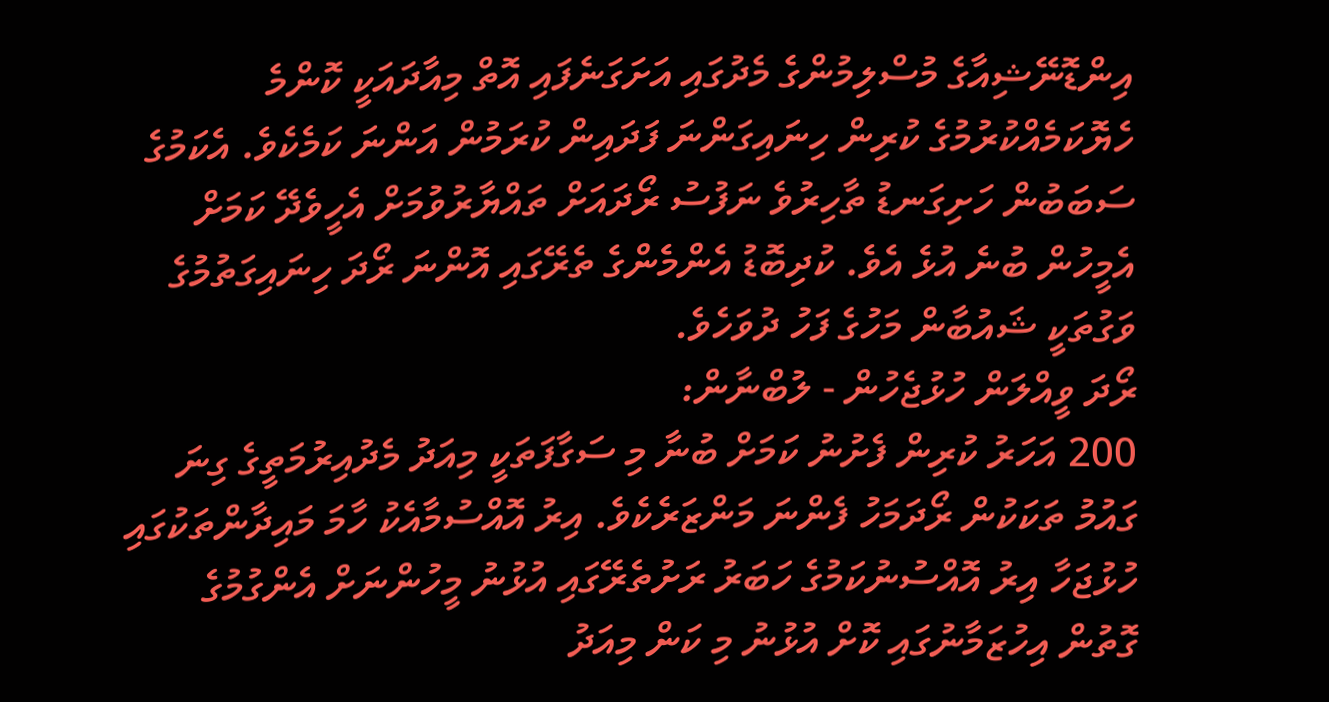އިންޑޮނޭޝިއާގެ މުސްލިމުންގެ މެދުގައި އަށަގަނެފައި އޮތް މިއާދައަކީ ކޮންމެ ހެޔޮކަމެއްކުރުމުގެ ކުރިން ހިނައިގަންނަ ފަދައިން ކުރަމުން އަންނަ ކަމެކެވެ. އެކަމުގެ ސަބަބުން ހަށިގަނޑު ތާހިރުވެ ނަފުސު ރޯދައަށް ތައްޔާރުވުމަށް އެހީވެދޭ ކަމަށް އެމީހުން ބުނެ އުޅެ އެވެ. ކުދިބޮޑު އެންމެންގެ ތެރޭގައި އޮންނަ ރޯދަ ހިނައިގަތުމުގެ ވަގުތަކީ ޝައުބާން މަހުގެ ފަހު ދުވަހެވެ.
ރޯދަ ވީއްލަން ހުޅުޖެހުން - ލުބްނާން:
200 އަހަރު ކުރިން ފެށުނު ކަމަށް ބުނާ މި ސަގާފަތަކީ މިއަދު މެދުއިރުމަތީގެ ގިނަ ގައުމު ތަކަކުން ރޯދަމަހު ފެންނަ މަންޒަރެކެވެ. އިރު އޮއްސުމާއެކު ހާމަ މައިދާންތަކުގައި ހުޅުޖަހާ އިރު އޮއްސުނުކަމުގެ ހަބަރު ރަށުތެރޭގައި އުޅުނު މީހުންނަށް އެންގުމުގެ ގޮތުން އިހުޒަމާނުގައި ކޮށް އުޅުނު މި ކަން މިއަދު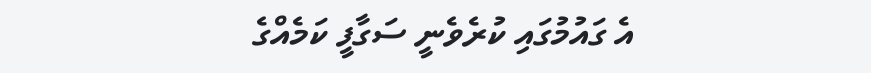އެ ގައުމުގައި ކުރެވެނީ ސަގާފީ ކަމެއްގެ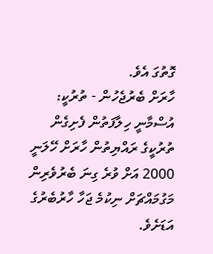ގޮތުގަ އެވެ.
ހާރަށް ބެރުޖެހުން - ތުރުކީ:
އުސްމާނީ ހިލާފަތުން ފެށިގެން ތުރުކީގެ ރައްޔިތުން ހާރަށް ހޭލަނީ 2000 އަށް ވުރެ ގިނަ ބެރުވެރިން މަގުމައްޗަށް ނިކުމެ ޖަހާ ހާރުބެރުގެ އަޑަށެވެ.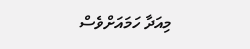މިއަދާ ހަމައަށްވެސް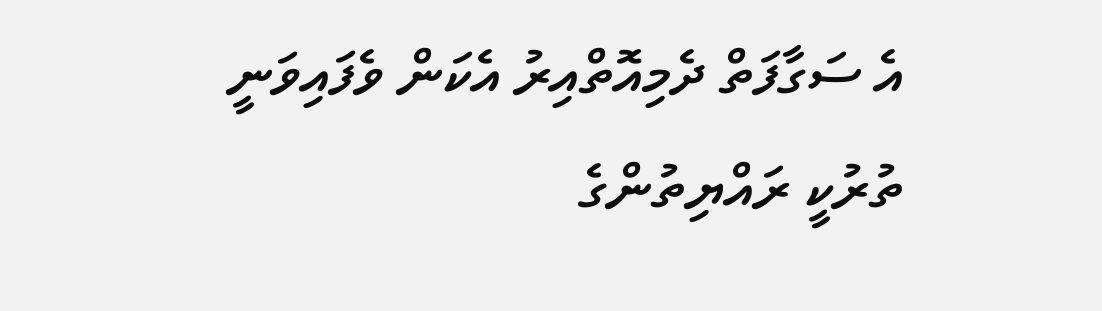އެ ސަގާފަތް ދެމިއޮތްއިރު އެކަން ވެފައިވަނީ ތުރުކީ ރައްޔިތުންގެ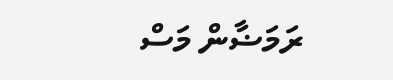ރަމަޟާން މަސް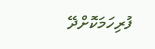ފުރިހަމަކޮށްދޭ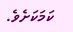ކަމަކަށެވެ.